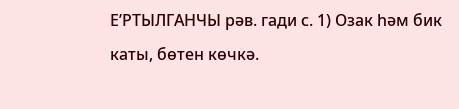Е’РТЫЛГАНЧЫ рәв. гади с. 1) Озак һәм бик каты, бөтен көчкә.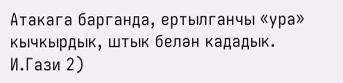Атакага барганда, ертылганчы «ура» кычкырдык, штык белән кададык. И.Гази 2)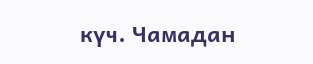күч. Чамадан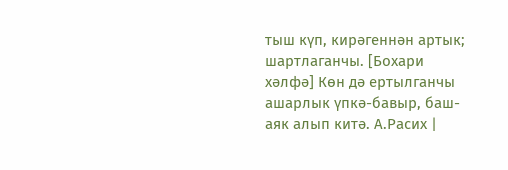тыш күп, кирәгеннән артык; шартлаганчы. [Бохари хәлфә] Көн дә ертылганчы ашарлык үпкә-бавыр, баш-аяк алып китә. А.Расих |